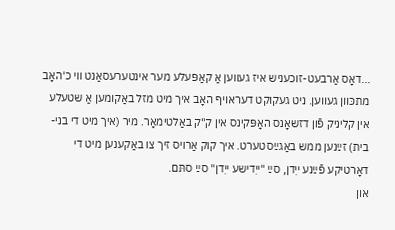...דאָס אַרבעט-זוכעניש איז געווען אַ קאַפּעלע מער אינטערעסאַנט ווי כ'האָב מתכּוון געווען. ניט געקוקט דעראויף האָב איך מיט מזל באַקומען אַ שטעלע אין קליניק פֿון דזשאָנס האָפּקינס אין ק"ק באַלטימאָר. מיר (איך מיט די בני-בית) זײַנען ממש באַגײַסטערט. איך קוק אַרויס זיך צו באַקענען מיט די דאָרטיקע פֿײַנע ייִדן, סײַ "ייִדישע ייִדן" סײַ סתּם.
און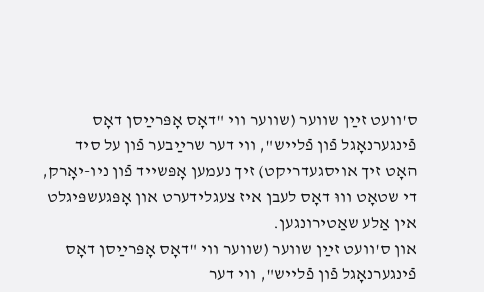ס'וועט זײַן שווער (שווער ווי "דאָס אָפּרײַסן דאָס פֿינגערנאָגל פֿון פֿלייש", ווי דער שרײַבער פֿון על סיד האָט זיך אויסגעדריקט) זיך נעמען אָפּשייד פֿון ניו-יאָרק, די שטאָט וווּ דאָס לעבן איז צעגלידערט און אָפּגעשפּיגלט אין אַלע שאַטירונגען.
און ס'וועט זײַן שווער (שווער ווי "דאָס אָפּרײַסן דאָס פֿינגערנאָגל פֿון פֿלייש", ווי דער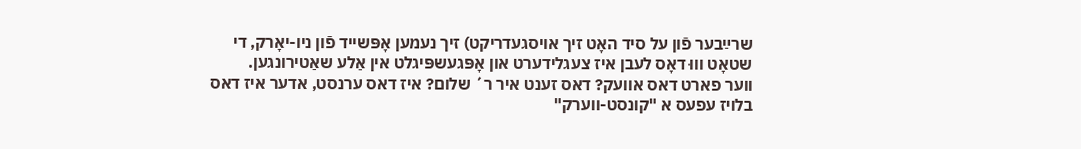שרײַבער פֿון על סיד האָט זיך אויסגעדריקט) זיך נעמען אָפּשייד פֿון ניו-יאָרק, די שטאָט וווּ דאָס לעבן איז צעגלידערט און אָפּגעשפּיגלט אין אַלע שאַטירונגען.
ווער פארט דאס אוועק? דאס זענט איר ר´ שלום? איז דאס ערנסט, אדער איז דאס בלויז עפעס א "קונסט-ווערק"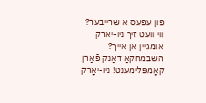פון עפעס א שרייבער? ווי וועט זיך ניו-יארק אומגיין אן אייך?
השבמחקאַ דאַנק פֿאַרן קאָמפּלימענט! ניו-יאָרק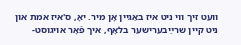וועט זיך ווי ניט איז באַגיין אָן מיר. יאָ, ס'איז אמת און ניט קיין שרײַבערישער בלאָף, איך פֿאָר אויגוסט-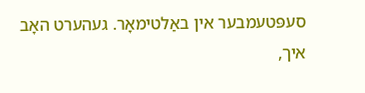סעפּטעמבער אין באַלטימאָר. געהערט האָב איך,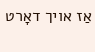אַז אויך דאָרט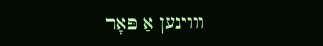וווינען אַ פּאָר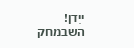ייִדן!
השבמחק